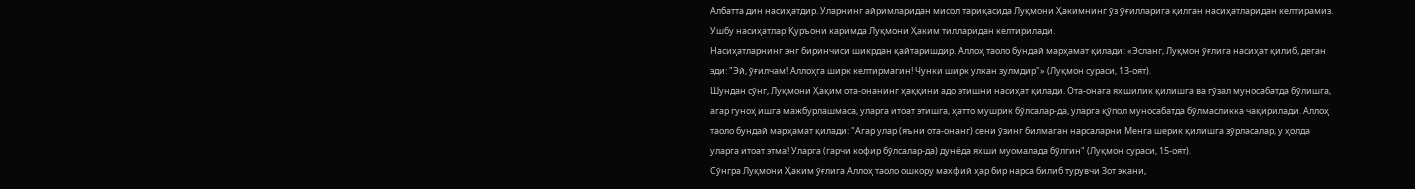Албатта дин насиҳатдир. Уларнинг айримларидан мисол тариқасида Луқмони Ҳакимнинг ўз ўғилларига қилган насиҳатларидан келтирамиз. Ушбу насиҳатлар Қуръони каримда Луқмони Ҳаким тилларидан келтирилади.
Насиҳатларнинг энг биринчиси шикрдан қайтаришдир. Аллоҳ таоло бундай марҳамат қилади: «Эсланг, Луқмон ўғлига насиҳат қилиб, деган эди: "Эй, ўғилчам! Аллоҳга ширк келтирмагин! Чунки ширк улкан зулмдир"» (Луқмон сураси, 13-оят).
Шундан сўнг, Луқмони Ҳақим ота-онанинг ҳаққини адо этишни насиҳат қилади. Ота-онага яхшилик қилишга ва гўзал муносабатда бўлишга, агар гуноҳ ишга мажбурлашмаса, уларга итоат этишга, ҳатто мушрик бўлсалар-да, уларга қўпол муносабатда бўлмасликка чақирилади. Аллоҳ таоло бундай марҳамат қилади: "Агар улар (яъни ота-онанг) сени ўзинг билмаган нарсаларни Менга шерик қилишга зўрласалар, у ҳолда уларга итоат этма! Уларга (гарчи кофир бўлсалар-да) дунёда яхши муомалада бўлгин" (Луқмон сураси, 15-оят).
Сўнгра Луқмони Ҳаким ўғлига Аллоҳ таоло ошкору махфий ҳар бир нарса билиб турувчи Зот экани,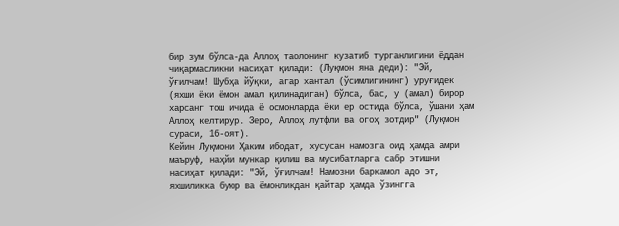бир зум бўлса-да Аллоҳ таолонинг кузатиб турганлигини ёддан чиқармасликни насиҳат қилади: (Луқмон яна деди): "Эй, ўғилчам! Шубҳа йўқки, агар хантал (ўсимлигининг) уруғидек (яхши ёки ёмон амал қилинадиган) бўлса, бас, у (амал) бирор харсанг тош ичида ё осмонларда ёки ер остида бўлса, ўшани ҳам Аллоҳ келтирур. Зеро, Аллоҳ лутфли ва огоҳ зотдир" (Луқмон сураси, 16-оят).
Кейин Луқмони Ҳаким ибодат, хусусан намозга оид ҳамда амри маъруф, наҳйи мункар қилиш ва мусибатларга сабр этишни насиҳат қилади: "Эй, ўғилчам! Намозни баркамол адо эт, яхшиликка буюр ва ёмонликдан қайтар ҳамда ўзингга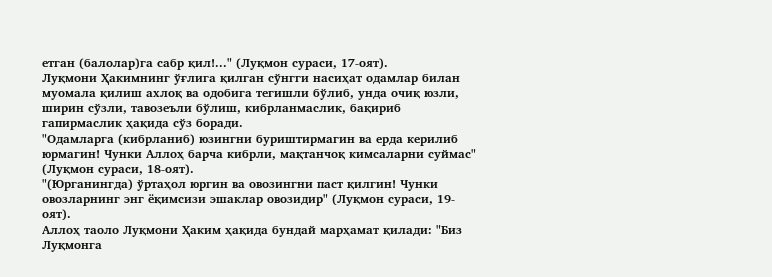етган (балолар)га сабр қил!..." (Луқмон сураси, 17-оят).
Луқмони Ҳакимнинг ўғлига қилган сўнгги насиҳат одамлар билан муомала қилиш ахлоқ ва одобига тегишли бўлиб, унда очиқ юзли, ширин сўзли, тавозеъли бўлиш, кибрланмаслик, бақириб гапирмаслик ҳақида сўз боради.
"Одамларга (кибрланиб) юзингни буриштирмагин ва ерда керилиб юрмагин! Чунки Аллоҳ барча кибрли, мақтанчоқ кимсаларни суймас" (Луқмон сураси, 18-оят).
"(Юрганингда) ўртаҳол юргин ва овозингни паст қилгин! Чунки овозларнинг энг ёқимсизи эшаклар овозидир" (Луқмон сураси, 19-оят).
Аллоҳ таоло Луқмони Ҳаким ҳақида бундай марҳамат қилади: "Биз Луқмонга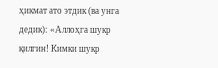ҳикмат ато этдик (ва унга дедик): «Аллоҳга шукр қилгин! Кимки шукр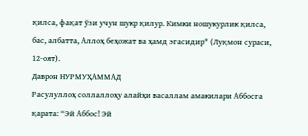қилса, фақат ўзи учун шукр қилур. Кимки ношукурлик қилса, бас, албатта, Аллоҳ беҳожат ва ҳамд эгасидир" (Луқмон сураси, 12-оят).
Даврон НУРМУҲАММАД
Расулуллоҳ соллаллоҳу алайҳи васаллам амакилари Аббосга қарата: “Эй Аббос! Эй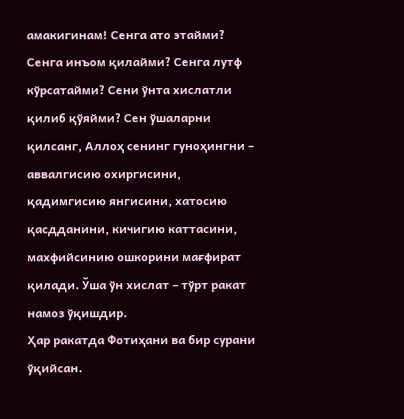амакигинам! Сенга ато этайми? Сенга инъом қилайми? Сенга лутф кўрсатайми? Сени ўнта хислатли қилиб қўяйми? Сен ўшаларни қилсанг, Аллоҳ сенинг гуноҳингни – аввалгисию охиргисини, қадимгисию янгисини, хатосию қасдданини, кичигию каттасини, махфийсинию ошкорини мағфират қилади. Ўша ўн хислат – тўрт ракат намоз ўқишдир.
Ҳар ракатда Фотиҳани ва бир сурани ўқийсан.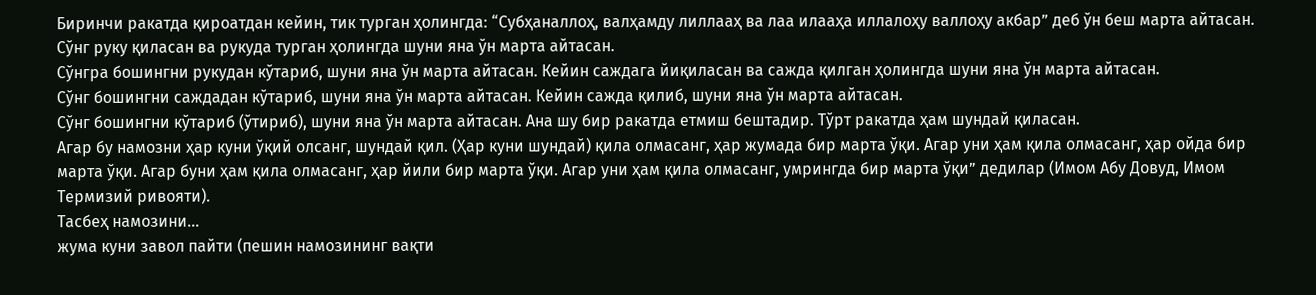Биринчи ракатда қироатдан кейин, тик турган ҳолингда: “Субҳаналлоҳ, валҳамду лиллааҳ ва лаа илааҳа иллалоҳу валлоҳу акбар” деб ўн беш марта айтасан.
Сўнг руку қиласан ва рукуда турган ҳолингда шуни яна ўн марта айтасан.
Сўнгра бошингни рукудан кўтариб, шуни яна ўн марта айтасан. Кейин саждага йиқиласан ва сажда қилган ҳолингда шуни яна ўн марта айтасан.
Сўнг бошингни саждадан кўтариб, шуни яна ўн марта айтасан. Кейин сажда қилиб, шуни яна ўн марта айтасан.
Сўнг бошингни кўтариб (ўтириб), шуни яна ўн марта айтасан. Ана шу бир ракатда етмиш бештадир. Тўрт ракатда ҳам шундай қиласан.
Агар бу намозни ҳар куни ўқий олсанг, шундай қил. (Ҳар куни шундай) қила олмасанг, ҳар жумада бир марта ўқи. Агар уни ҳам қила олмасанг, ҳар ойда бир марта ўқи. Агар буни ҳам қила олмасанг, ҳар йили бир марта ўқи. Агар уни ҳам қила олмасанг, умрингда бир марта ўқи” дедилар (Имом Абу Довуд, Имом Термизий ривояти).
Тасбеҳ намозини...
жума куни завол пайти (пешин намозининг вақти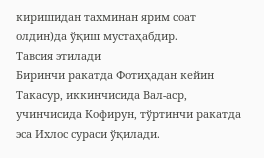киришидан тахминан ярим соат олдин)да ўқиш мустаҳабдир.
Тавсия этилади
Биринчи ракатда Фотиҳадан кейин Такасур, иккинчисида Вал-аср, учинчисида Кофирун, тўртинчи ракатда эса Ихлос сураси ўқилади.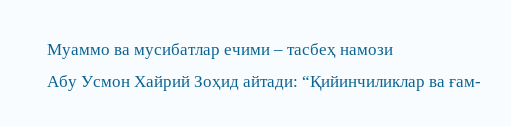Муаммо ва мусибатлар ечими – тасбеҳ намози
Абу Усмон Хайрий Зоҳид айтади: “Қийинчиликлар ва ғам-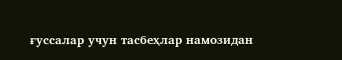ғуссалар учун тасбеҳлар намозидан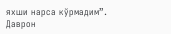яхши нарса кўрмадим”.
Даврон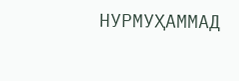НУРМУҲАММАД